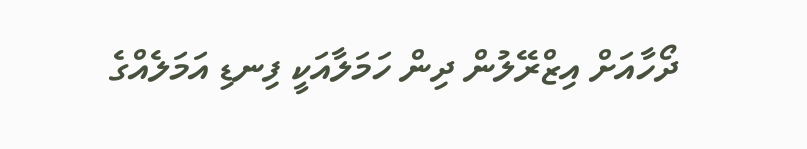ދޯހާއަށް އިޒްރޭލުން ދިން ހަމަލާއަކީ ފިނޑި އަމަލެއްގެ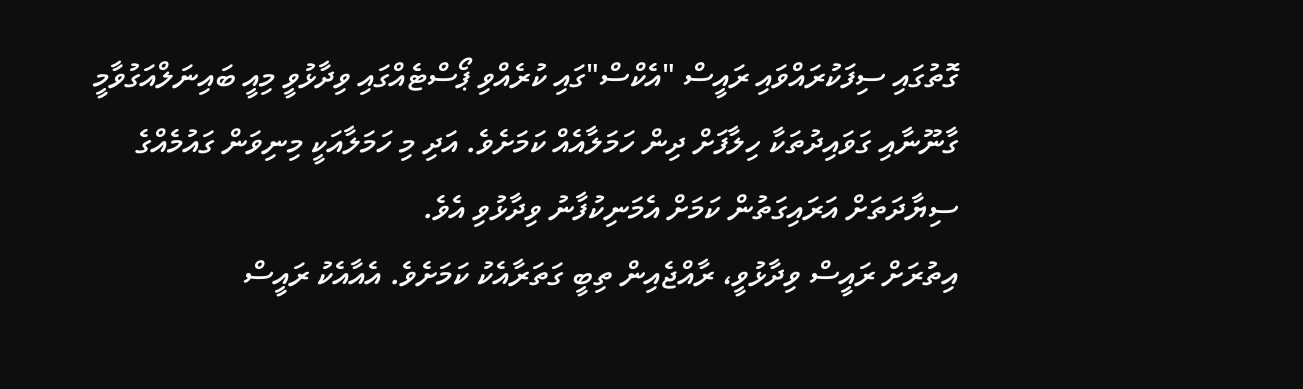ގޮތުގައި ސިފަކުރައްވައި ރައީސް "އެކްސް"ގައި ކުރެއްވި ޕޯސްޓެއްގައި ވިދާޅުވީ މިއީ ބައިނަލްއަގުވާމީ ގާނޫނާއި ގަވައިދުތަކާ ހިލާފަށް ދިން ހަމަލާއެއް ކަމަށެވެ. އަދި މި ހަމަލާއަކީ މިނިވަން ގައުމެއްގެ ސިޔާދަތަށް އަރައިގަތުން ކަމަށް އެމަނިކުފާނު ވިދާޅުވި އެވެ.
އިތުރަށް ރައީސް ވިދާޅުވީ، ރާއްޖެއިން ތިބީ ގަތަރާއެކު ކަމަށެވެ. އެއާއެކު ރައީސް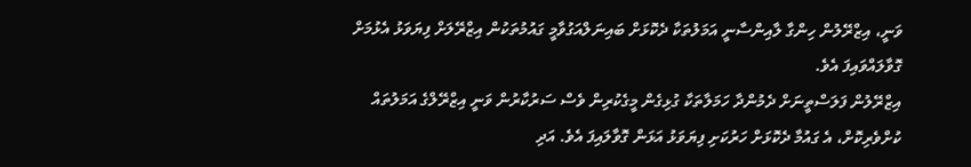ވަނީ، އިޒްރޭލުން ހިންގާ ލާއިންސާނީ އަމަލުތަކާ ދެކޮޅަށް ބައިނަލްއަގުވާމީ ގައުމުތަކުން އިޒްރޭލަށް ފިޔަވަޅު އެޅުމަށް ގޮވާލައްވައިފަ އެވެ.
އިޒްރޭލުން ފަލަސްތީނަށް ދެމުންދާ ހަމަލާތަކާ ގުޅިގެން މީގެކުރިން ވެސް ސަރުކާރުން ވަނީ އިޒްރޭލްގެ އަމަލުތައް ކުށްވެރިކޮށް، އެ ގައުމާ ދެކޮޅަށް ހަރުކަށި ފިޔަވަޅު އަޅަން ގޮވާލައިފަ އެވެ. އަދި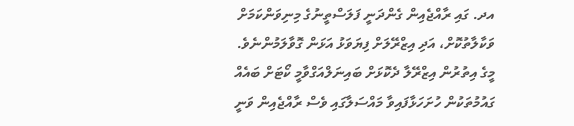އދ. ގައި ރާއްޖެއިން ގެންދަނީ ފަލަސްތީނުގެ މިނިވަންކަމަށް ވަކާލާތުކޮށް، އަދި އިޒްރޭލަށް ފިޔަވަޅު އަޅަން ގޮވާލަމުންނެވެ.
މީގެ އިތުރުން އިޒްރޭލާ ދެކޮޅަށް ބައިނަލްއަގްވާމީ ކޯޓަށް ބައެއް ގައުމުތަކުން ހުށަހަޅާފައިވާ މައްސަލާގައި ވެސް ރާއްޖެއިން ވަނީ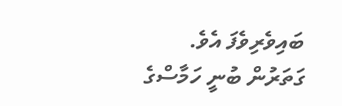ބައިވެރިވެފަ އެވެ.
ގަތަރުން ބުނީ ހަމާސްގެ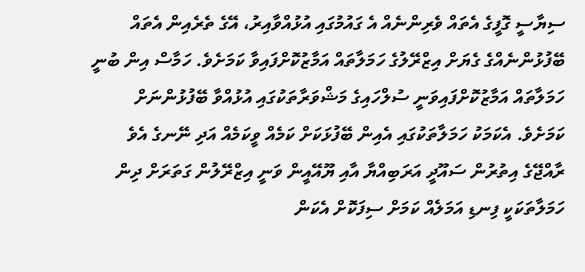ސިޔާސީ ގޮފީގެ އެތައް ވެރިންނެއް އެ ގައުމުގައި އުޅުއްވާއިރު، އޭގެ ތެރެއިން އެތައް ބޭފުޅުންނެއްގެ ގެޔަށް އިޒްރޭލުގެ ހަމަލާތައް އަމާޒުކޮށްފައިވާ ކަމަށެވެ. ހަމާސް އިން ބުނީ ހަމަލާތައް އަމާޒުކޮށްފައިވަނީ ސުލްހައިގެ މަޝްވަރާތަކުގައި އުޅުއްވާ ބޭފުޅުންނަށް ކަމަށެވެ. އެކަމަކު ހަމަލާތަކުގައި އެއިން ބޭފުޅަކަށް ކަމެއް ވީކަމެއް އަދި ނޭނގެ އެވެ
ރާއްޖޭގެ އިތުރުން ސައޫދީ އަރަބިއްޔާ އާއި ޔޫއޭއީން ވަނީ އިޒްރޭލުން ގަތަރަށް ދިން ހަމަލާތަކަކީ ފިނޑި އަމަލެއް ކަމަށް ސިފަކޮށް އެކަން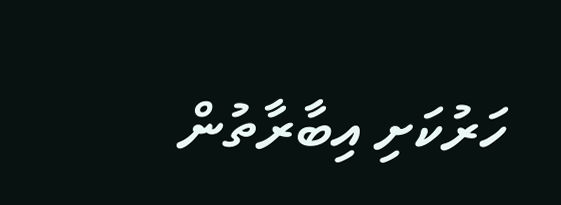ހަރުކަށި އިބާރާތުން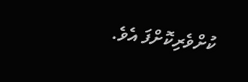ކުށްވެރިކޮށްފަ އެވެ.